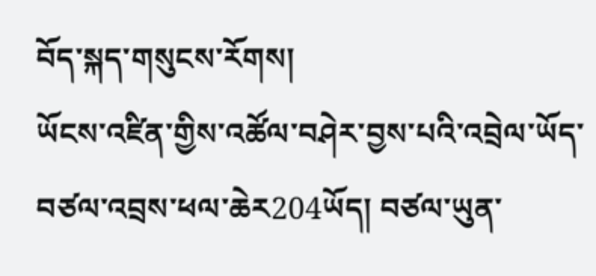བོད་སྐད་གསུངས་རོགས།
ཡོངས་འཛིན་གྱིས་འཚོལ་བཤེར་བྱས་པའི་འབྲེལ་ཡོད་བཙལ་འབྲས་ཕལ་ཆེར204ཡོད། བཙལ་ཡུན་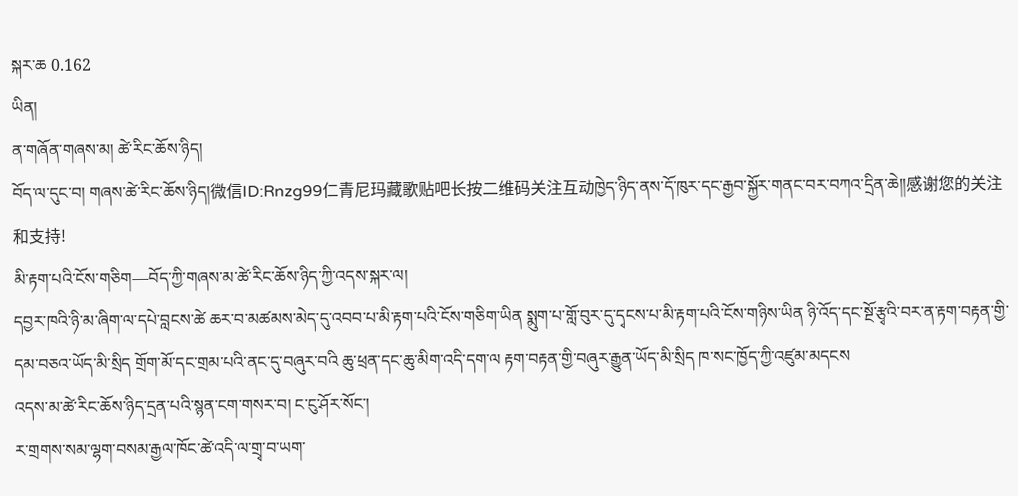སྐར་ཆ 0.162
ཡིན།
ན་གཞོན་གཞས་མ། ཚེ་རིང་ཆོས་ཉིད།
བོད་ལ་དུང་བ། གཞས་ཚེ་རིང་ཆོས་ཉིད།微信ID:Rnzg99仁青尼玛藏歌贴吧长按二维码关注互动ཁྱེད་ཉིད་ནས་དོ་ཁུར་དང་རྒྱབ་སྐྱོར་གནང་བར་བཀའ་དྲིན་ཆེ།།感谢您的关注和支持!
མི་རྟག་པའི་ངོས་གཅིག—བོད་ཀྱི་གཞས་མ་ཚེ་རིང་ཆོས་ཉིད་ཀྱི་འདས་སྐར་ལ།
དབྱར་ཁའི་ཉི་མ་ཞིག་ལ་དཔེ་བླངས་ཚེ ཆར་བ་མཚམས་མེད་དུ་འབབ་པ་མི་རྟག་པའི་ངོས་གཅིག་ཡིན སྨུག་པ་གློ་བུར་དུ་དྭངས་པ་མི་རྟག་པའི་ངོས་གཉིས་ཡིན ཉི་འོད་དང་སྔོ་རྩྭའི་བར་ན་རྟག་བརྟན་གྱི་དམ་བཅའ་ཡོད་མི་སྲིད གྲོག་མོ་དང་གྲམ་པའི་ནང་དུ་བཞུར་བའི ཆུ་ཕྲན་དང་ཆུ་མིག་འདི་དག་ལ རྟག་བརྟན་གྱི་བཞུར་རྒྱུན་ཡོད་མི་སྲིད ཁ་སང་ཁྱོད་ཀྱི་འཛུམ་མདངས
འདས་མ་ཚེ་རིང་ཆོས་ཉིད་དྲན་པའི་སྙན་ངག་གསར་བ། ང་ངུ་ཤོར་སོང་།
ར་གྲགས་སམ་ལྷག་བསམ་རྒྱལ་ཁོང་ཚེ་འདི་ལ་གྲྭ་བ་ཡག་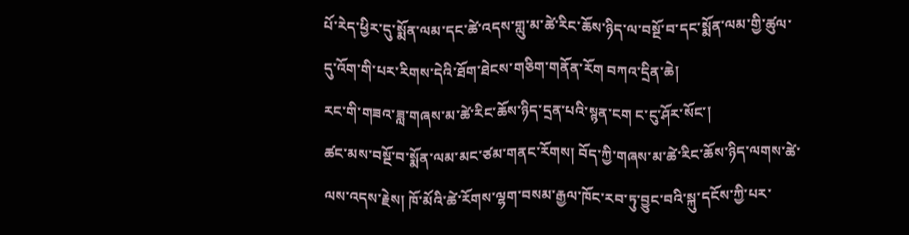པོ་རེད་ཕྱིར་དུ་སྨོན་ལམ་དང་ཚེ་འདས་གླུ་མ་ཚེ་རིང་ཆོས་ཉིད་ལ་བསྔོ་བ་དང་སྨོན་ལམ་གྱི་ཚུལ་དུ་འོག་གི་པར་རིགས་དེའི་ཐོག་ཐེངས་གཅིག་གནོན་རོག བཀའ་དྲིན་ཆེ།
རང་གི་གཟའ་ཟླ་གཞས་མ་ཚེ་རིང་ཆོས་ཉིད་དྲན་པའི་སྙན་ངག ང་ངུ་ཤོར་སོང་།
ཚང་མས་བསྔོ་བ་སྨོན་ལམ་མང་ཙམ་གནང་རོགས། བོད་ཀྱི་གཞས་མ་ཚེ་རིང་ཆོས་ཉིད་ལགས་ཚེ་ལས་འདས་རྗེས། ཁོ་མོའི་ཚེ་རོགས་ལྷག་བསམ་རྒྱལ་ཁོང་རབ་ཏུ་བྱུང་བའི་སྐུ་དངོས་ཀྱི་པར་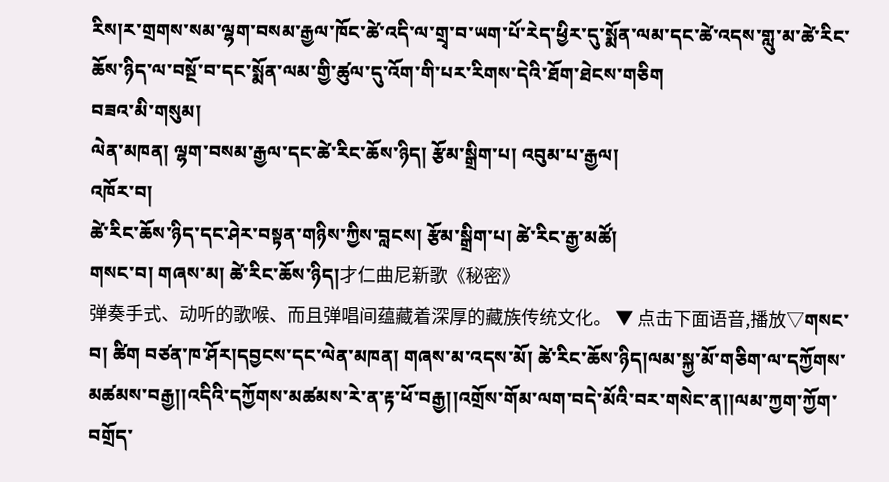རིས།ར་གྲགས་སམ་ལྷག་བསམ་རྒྱལ་ཁོང་ཚེ་འདི་ལ་གྲྭ་བ་ཡག་པོ་རེད་ཕྱིར་དུ་སྨོན་ལམ་དང་ཚེ་འདས་གླུ་མ་ཚེ་རིང་ཆོས་ཉིད་ལ་བསྔོ་བ་དང་སྨོན་ལམ་གྱི་ཚུལ་དུ་འོག་གི་པར་རིགས་དེའི་ཐོག་ཐེངས་གཅིག
བཟའ་མི་གསུམ།
ལེན་མཁན། ལྷག་བསམ་རྒྱལ་དང་ཚེ་རིང་ཆོས་ཉིད། རྩོམ་སྒྲིག་པ། འབུམ་པ་རྒྱལ།
འཁོར་བ།
ཚེ་རིང་ཆོས་ཉིད་དང་ཤེར་བསྟན་གཉིས་ཀྱིས་བླངས། རྩོམ་སྒྲིག་པ། ཚེ་རིང་རྒྱ་མཚོ།
གསང་བ། གཞས་མ། ཚེ་རིང་ཆོས་ཉིད།才仁曲尼新歌《秘密》
弹奏手式、动听的歌喉、而且弹唱间蕴藏着深厚的藏族传统文化。 ▼ 点击下面语音,播放▽གསང་བ། ཚིག བཙན་ཁ་ཤོར།དབྱངས་དང་ལེན་མཁན། གཞས་མ་འདས་མོ། ཚེ་རིང་ཆོས་ཉིད།ལམ་སྐྱ་མོ་གཅིག་ལ་དཀྱོགས་མཚམས་བརྒྱ།།འདིའི་དཀྱོགས་མཚམས་རེ་ན་རྟ་ཕོ་བརྒྱ།།འགྲོས་གོམ་ལག་བདེ་མོའི་བར་གསེང་ན།།ལམ་ཀྱག་ཀྱོག་བགྲོད་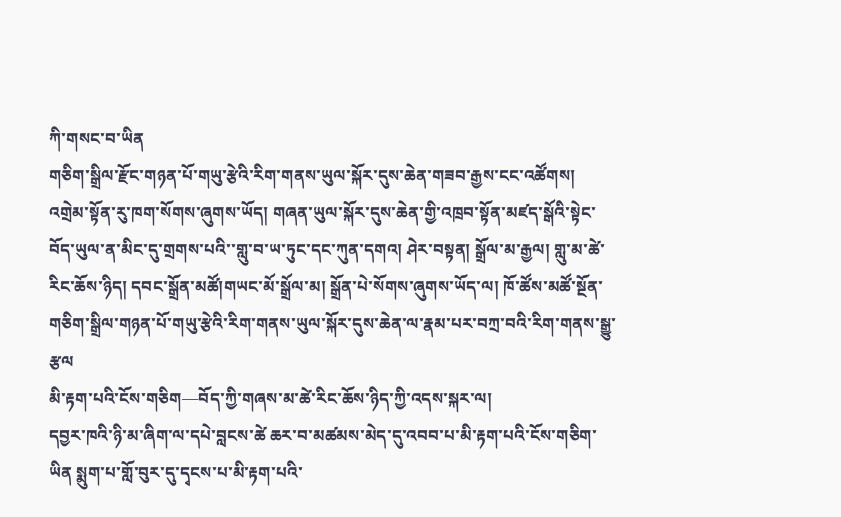ཀི་གསང་བ་ཡིན
གཅིག་སྒྲིལ་རྫོང་གཉན་པོ་གཡུ་རྩེའི་རིག་གནས་ཡུལ་སྐོར་དུས་ཆེན་གཟབ་རྒྱས་ངང་འཚོགས།
འགྲེམ་སྟོན་རུ་ཁག་སོགས་ཞུགས་ཡོད། གཞན་ཡུལ་སྐོར་དུས་ཆེན་གྱི་འཁྲབ་སྟོན་མཛད་སྒོའི་སྟེང་བོད་ཡུལ་ན་མིང་དུ་གྲགས་པའི་་གླུ་བ་ཡ་ཏུང་དང་ཀུན་དགའ། ཤེར་བསྟན། སྒྲོལ་མ་རྒྱལ། གླུ་མ་ཚེ་རིང་ཆོས་ཉིད། དབང་སྒྲོན་མཚོ།གཡང་མོ་སྒྲོལ་མ། སྒྲོན་པེ་སོགས་ཞུགས་ཡོད་ལ། ཁོ་ཚོས་མཚོ་སྔོན་གཅིག་སྒྲིལ་གཉན་པོ་གཡུ་རྩེའི་རིག་གནས་ཡུལ་སྐོར་དུས་ཆེན་ལ་རྣམ་པར་བཀྲ་བའི་རིག་གནས་སྒྱུ་རྩལ
མི་རྟག་པའི་ངོས་གཅིག—བོད་ཀྱི་གཞས་མ་ཚེ་རིང་ཆོས་ཉིད་ཀྱི་འདས་སྐར་ལ།
དབྱར་ཁའི་ཉི་མ་ཞིག་ལ་དཔེ་བླངས་ཚེ ཆར་བ་མཚམས་མེད་དུ་འབབ་པ་མི་རྟག་པའི་ངོས་གཅིག་ཡིན སྨུག་པ་གློ་བུར་དུ་དྭངས་པ་མི་རྟག་པའི་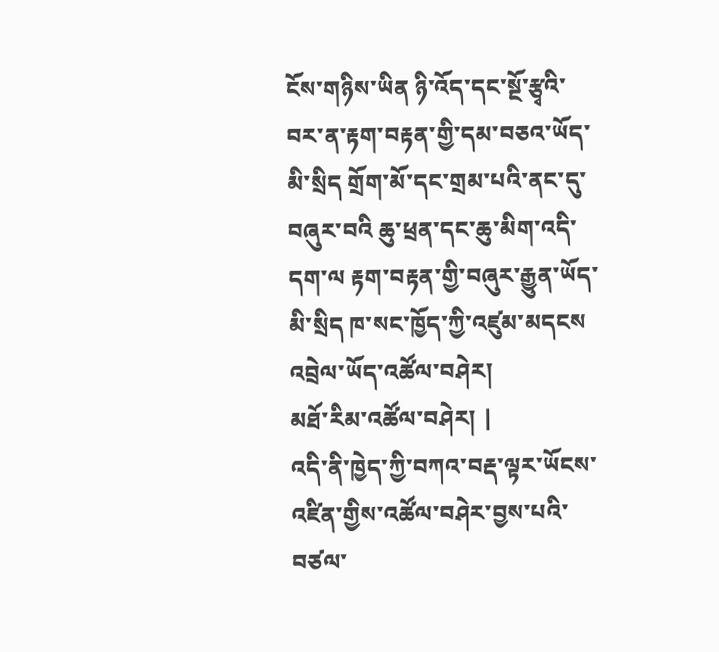ངོས་གཉིས་ཡིན ཉི་འོད་དང་སྔོ་རྩྭའི་བར་ན་རྟག་བརྟན་གྱི་དམ་བཅའ་ཡོད་མི་སྲིད གྲོག་མོ་དང་གྲམ་པའི་ནང་དུ་བཞུར་བའི ཆུ་ཕྲན་དང་ཆུ་མིག་འདི་དག་ལ རྟག་བརྟན་གྱི་བཞུར་རྒྱུན་ཡོད་མི་སྲིད ཁ་སང་ཁྱོད་ཀྱི་འཛུམ་མདངས
འབྲེལ་ཡོད་འཚོལ་བཤེར།
མཐོ་རིམ་འཚོལ་བཤེར། |
འདི་ནི་ཁྱེད་ཀྱི་བཀའ་བརྡ་ལྟར་ཡོངས་འཛིན་གྱིས་འཚོལ་བཤེར་བྱས་པའི་བཙལ་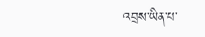འབྲས་ཡིན་པ་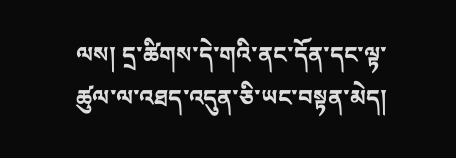ལས། དྲ་ཚིགས་དེ་གའི་ནང་དོན་དང་ལྟ་ཚུལ་ལ་འཐད་འདུན་ཅི་ཡང་བསྟན་མེད།